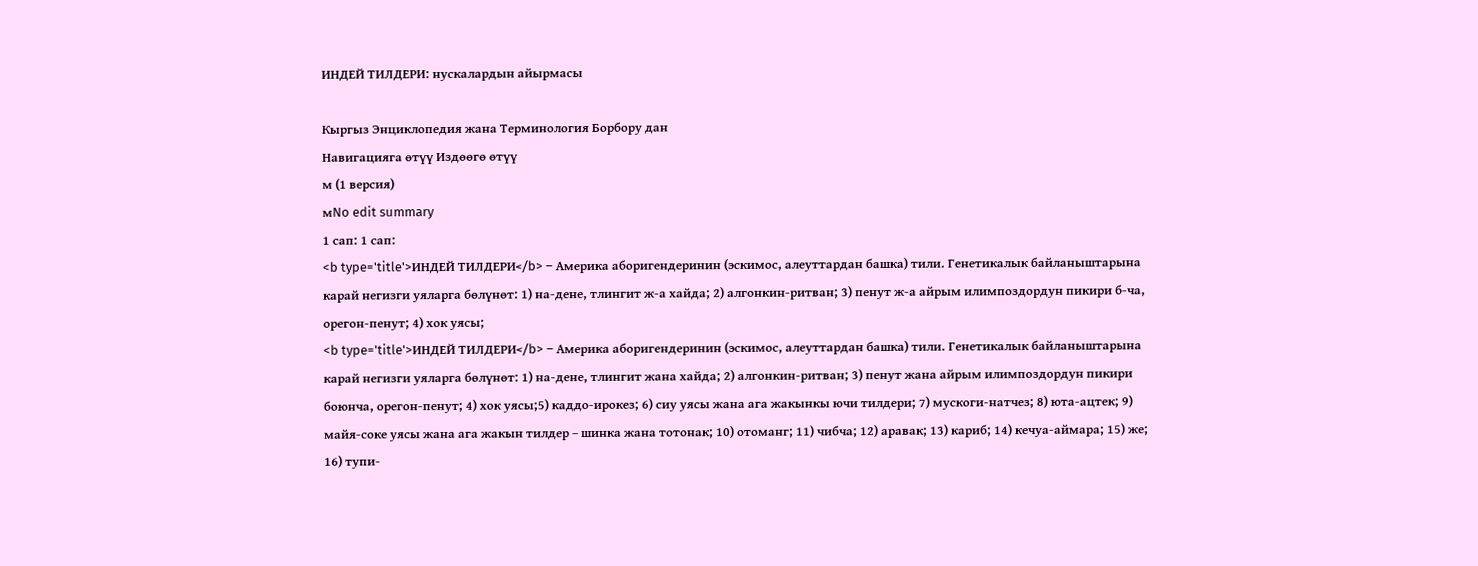ИНДЕЙ ТИЛДЕРИ: нускалардын айырмасы

Кыргыз Энциклопедия жана Терминология Борбору дан
Навигацияга өтүү Издөөгө өтүү
м (1 версия)
мNo edit summary
1 сап: 1 сап:
<b type='title'>ИНДЕЙ ТИЛДЕРИ</b> – Америка аборигендеринин (эскимос, алеуттардан башка) тили. Генетикалык байланыштарына карай негизги уяларга бөлүнөт: 1) на-дене, тлингит ж-а хайда; 2) алгонкин-ритван; 3) пенут ж-а айрым илимпоздордун пикири б-ча, орегон-пенут; 4) хок уясы;
<b type='title'>ИНДЕЙ ТИЛДЕРИ</b> – Америка аборигендеринин (эскимос, алеуттардан башка) тили. Генетикалык байланыштарына карай негизги уяларга бөлүнөт: 1) на-дене, тлингит жана хайда; 2) алгонкин-ритван; 3) пенут жана айрым илимпоздордун пикири боюнча, орегон-пенут; 4) хок уясы;5) каддо-ирокез; 6) сиу уясы жана ага жакынкы ючи тилдери; 7) мускоги-натчез; 8) юта-ацтек; 9) майя-соке уясы жана ага жакын тилдер – шинка жана тотонак; 10) отоманг; 11) чибча; 12) аравак; 13) кариб; 14) кечуа-аймара; 15) же; 16) тупи-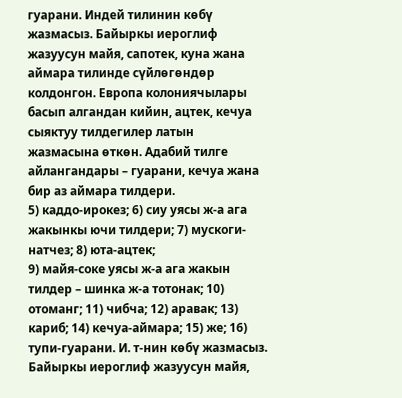гуарани. Индей тилинин көбү жазмасыз. Байыркы иероглиф жазуусун майя, сапотек, куна жана аймара тилинде сүйлөгөндөр колдонгон. Европа колониячылары басып алгандан кийин, ацтек, кечуа сыяктуу тилдегилер латын жазмасына өткөн. Адабий тилге айлангандары – гуарани, кечуа жана бир аз аймара тилдери.
5) каддо-ирокез; 6) сиу уясы ж-а ага жакынкы ючи тилдери; 7) мускоги-натчез; 8) юта-ацтек;
9) майя-соке уясы ж-а ага жакын тилдер – шинка ж-а тотонак; 10) отоманг; 11) чибча; 12) аравак; 13) кариб; 14) кечуа-аймара; 15) же; 16) тупи-гуарани. И. т-нин көбү жазмасыз. Байыркы иероглиф жазуусун майя,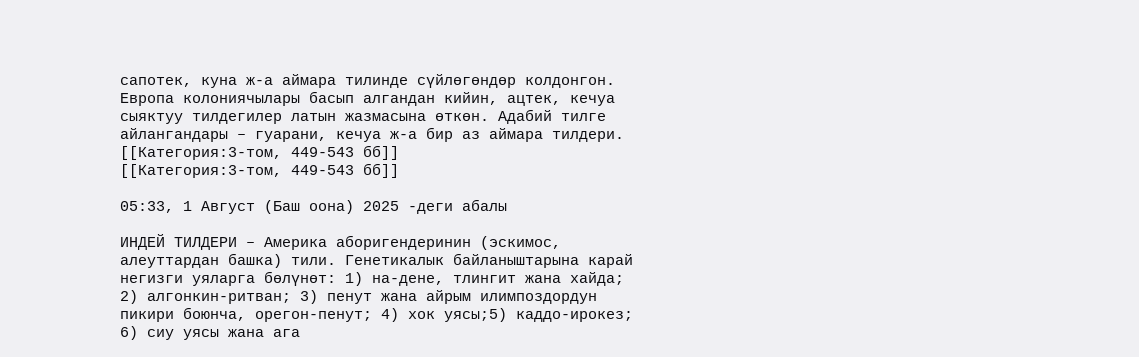сапотек, куна ж-а аймара тилинде сүйлөгөндөр колдонгон. Европа колониячылары басып алгандан кийин, ацтек, кечуа сыяктуу тилдегилер латын жазмасына өткөн. Адабий тилге айлангандары – гуарани, кечуа ж-а бир аз аймара тилдери.
[[Категория:3-том, 449-543 бб]]
[[Категория:3-том, 449-543 бб]]

05:33, 1 Август (Баш оона) 2025 -деги абалы

ИНДЕЙ ТИЛДЕРИ – Америка аборигендеринин (эскимос, алеуттардан башка) тили. Генетикалык байланыштарына карай негизги уяларга бөлүнөт: 1) на-дене, тлингит жана хайда; 2) алгонкин-ритван; 3) пенут жана айрым илимпоздордун пикири боюнча, орегон-пенут; 4) хок уясы;5) каддо-ирокез; 6) сиу уясы жана ага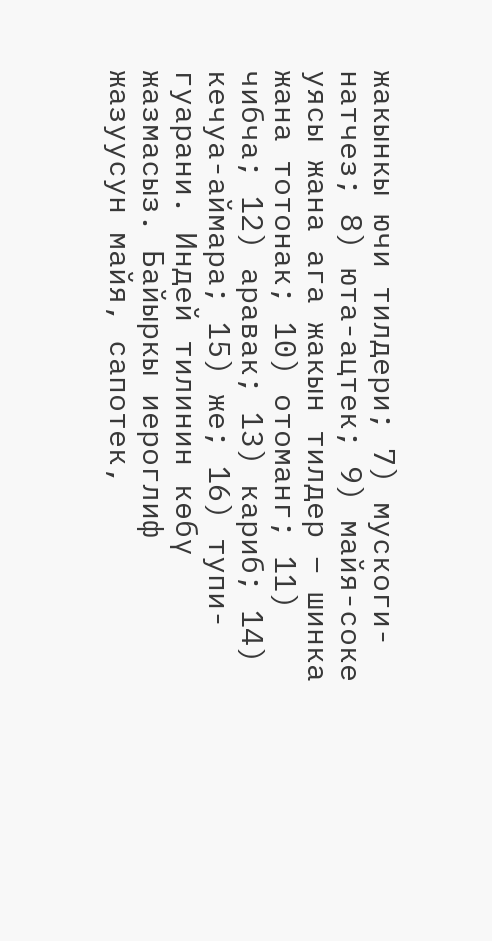жакынкы ючи тилдери; 7) мускоги-натчез; 8) юта-ацтек; 9) майя-соке уясы жана ага жакын тилдер – шинка жана тотонак; 10) отоманг; 11) чибча; 12) аравак; 13) кариб; 14) кечуа-аймара; 15) же; 16) тупи-гуарани. Индей тилинин көбү жазмасыз. Байыркы иероглиф жазуусун майя, сапотек,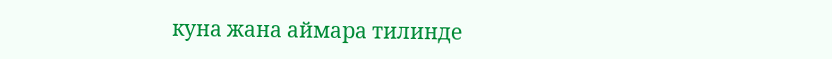куна жана аймара тилинде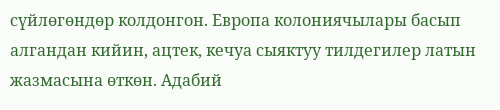сүйлөгөндөр колдонгон. Европа колониячылары басып алгандан кийин, ацтек, кечуа сыяктуу тилдегилер латын жазмасына өткөн. Адабий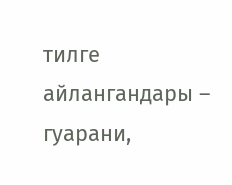тилге айлангандары – гуарани,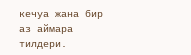кечуа жана бир аз аймара тилдери.